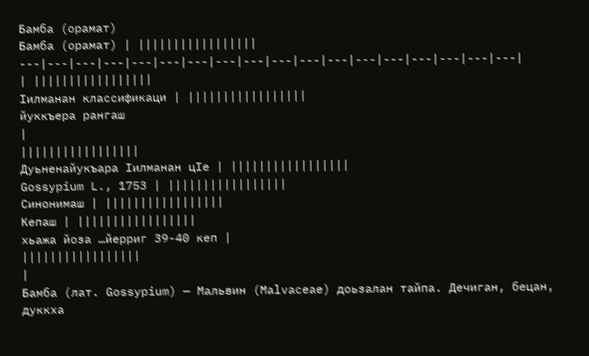Бамба (орамат)
Бамба (орамат) | |||||||||||||||||
---|---|---|---|---|---|---|---|---|---|---|---|---|---|---|---|---|---|
| |||||||||||||||||
Ӏилманан классификаци | |||||||||||||||||
йуккъера рангаш
|
|||||||||||||||||
Дуьненайукъара Ӏилманан цӀе | |||||||||||||||||
Gossypium L., 1753 | |||||||||||||||||
Синонимаш | |||||||||||||||||
Кепаш | |||||||||||||||||
хьажа йоза …йерриг 39-40 кеп |
|||||||||||||||||
|
Бамба (лат. Gossypium) — Мальвин (Malvaceae) доьзалан тайпа. Дечиган, бецан, дуккха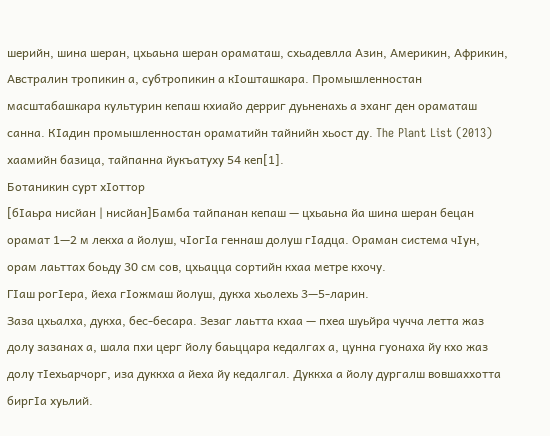шерийн, шина шеран, цхьаьна шеран ораматаш, схьадевлла Азин, Америкин, Африкин, Австралин тропикин а, субтропикин а кӀошташкара. Промышленностан масштабашкара культурин кепаш кхиайо дерриг дуьненахь а эханг ден ораматаш санна. КӀадин промышленностан ораматийн тайнийн хьост ду. The Plant List (2013) хаамийн базица, тайпанна йукъатуху 54 кеп[1].
Ботаникин сурт хӀоттор
[бӀаьра нисйан | нисйан]Бамба тайпанан кепаш — цхьаьна йа шина шеран бецан орамат 1—2 м лекха а йолуш, чӀогӀа геннаш долуш гӀадца. Ораман система чӀун, орам лаьттах боьду 30 см сов, цхьацца сортийн кхаа метре кхочу.
ГӀаш рогӀера, йеха гӀожмаш йолуш, дукха хьолехь 3—5-ларин.
Заза цхьалха, дукха, бес-бесара. Зезаг лаьтта кхаа — пхеа шуьйра чучча летта жаз долу зазанах а, шала пхи церг йолу баьццара кедалгах а, цунна гуонаха йу кхо жаз долу тӀехьарчорг, иза дуккха а йеха йу кедалгал. Дуккха а йолу дургалш вовшаххотта биргӀа хуьлий.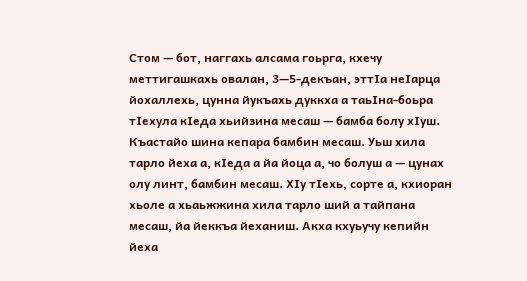Стом — бот, наггахь алсама гоьрга, кхечу меттигашкахь овалан, 3—5-декъан, эттӀа неӀарца йохаллехь, цунна йукъахь дуккха а таьӀна-боьра тӀехула кӀеда хьийзина месаш — бамба болу хӀуш. Къастайо шина кепара бамбин месаш. Уьш хила тарло йеха а, кӀеда а йа йоца а, чо болуш а — цунах олу линт, бамбин месаш. ХӀу тӀехь, сорте а, кхиоран хьоле а хьаьжжина хила тарло ший а тайпана месаш, йа йеккъа йеханиш. Акха кхуьучу кепийн йеха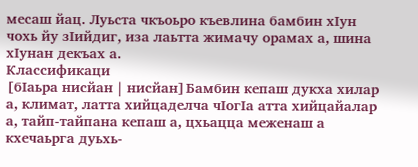месаш йац. Луьста чкъоьро къевлина бамбин хӀун чохь йу зӀийдиг, иза лаьтта жимачу орамах а, шина хӀунан декъах а.
Классификаци
[бӀаьра нисйан | нисйан]Бамбин кепаш дукха хилар а, климат, латта хийцаделча чӀогӀа атта хийцайалар а, тайп-тайпана кепаш а, цхьацца меженаш а кхечаьрга дуьхь-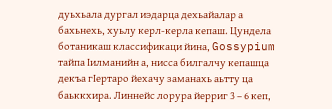дуьхьала дургал иэдарца дехьайалар а бахьнехь, хуьлу керл-керла кепаш. Цундела ботаникаш классификаци йина, Gossypium тайпа Ӏилманийн а, нисса билгалчу кепашца декъа гӀертаро йехачу заманахь аьтту ца баьккхира. Линнейс лорура йерриг 3 – 6 кеп,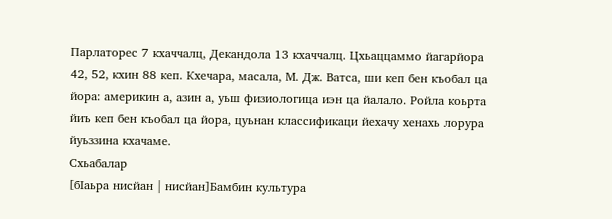Парлаторес 7 кхаччалц, Декандола 13 кхаччалц. Цхьаццаммо йагарйора 42, 52, кхин 88 кеп. Кхечара, масала, М. Дж. Ватса, ши кеп бен къобал ца йора: америкин а, азин а, уьш физиологица иэн ца йалало. Ройла коьрта йиъ кеп бен къобал ца йора, цуьнан классификаци йехачу хенахь лорура йуьззина кхачаме.
Схьабалар
[бӀаьра нисйан | нисйан]Бамбин культура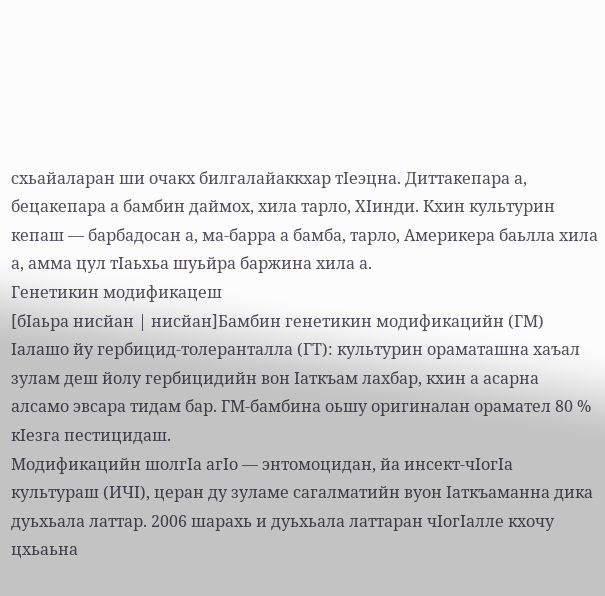схьайаларан ши очакх билгалайаккхар тӀеэцна. Диттакепара а, бецакепара а бамбин даймох, хила тарло, ХӀинди. Кхин культурин кепаш — барбадосан а, ма-барра а бамба, тарло, Америкера баьлла хила а, амма цул тӀаьхьа шуьйра баржина хила а.
Генетикин модификацеш
[бӀаьра нисйан | нисйан]Бамбин генетикин модификацийн (ГМ) Ӏалашо йу гербицид-толеранталла (ГТ): культурин ораматашна хаъал зулам деш йолу гербицидийн вон Ӏаткъам лахбар, кхин а асарна алсамо эвсара тидам бар. ГМ-бамбина оьшу оригиналан орамател 80 % кӀезга пестицидаш.
Модификацийн шолгӀа агӀо — энтомоцидан, йа инсект-чӀогӀа культураш (ИЧӀ), церан ду зуламе сагалматийн вуон Ӏаткъаманна дика дуьхьала латтар. 2006 шарахь и дуьхьала латтаран чӀогӀалле кхочу цхьаьна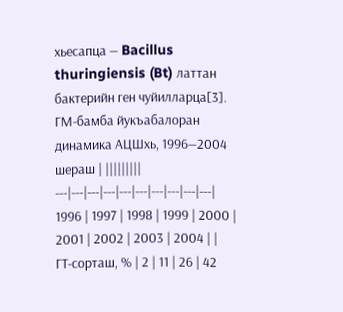хьесапца — Bacillus thuringiensis (Bt) латтан бактерийн ген чуйилларца[3].
ГМ-бамба йукъабалоран динамика АЦШхь, 1996—2004 шераш | |||||||||
---|---|---|---|---|---|---|---|---|---|
1996 | 1997 | 1998 | 1999 | 2000 | 2001 | 2002 | 2003 | 2004 | |
ГТ-сорташ, % | 2 | 11 | 26 | 42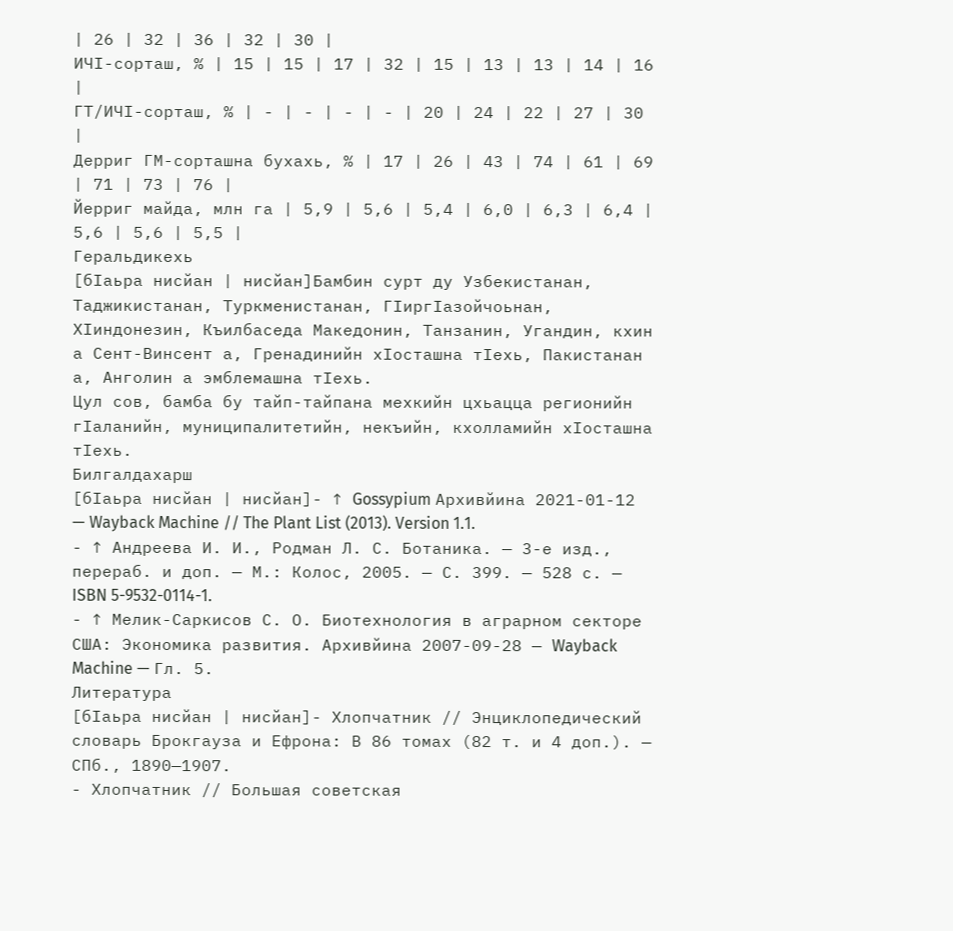| 26 | 32 | 36 | 32 | 30 |
ИЧӀ-сорташ, % | 15 | 15 | 17 | 32 | 15 | 13 | 13 | 14 | 16 |
ГТ/ИЧӀ-сорташ, % | - | - | - | - | 20 | 24 | 22 | 27 | 30 |
Дерриг ГМ-сорташна бухахь, % | 17 | 26 | 43 | 74 | 61 | 69 | 71 | 73 | 76 |
Йерриг майда, млн га | 5,9 | 5,6 | 5,4 | 6,0 | 6,3 | 6,4 | 5,6 | 5,6 | 5,5 |
Геральдикехь
[бӀаьра нисйан | нисйан]Бамбин сурт ду Узбекистанан, Таджикистанан, Туркменистанан, ГӀиргӀазойчоьнан, ХӀиндонезин, Къилбаседа Македонин, Танзанин, Угандин, кхин а Сент-Винсент а, Гренадинийн хӀосташна тӀехь, Пакистанан а, Анголин а эмблемашна тӀехь.
Цул сов, бамба бу тайп-тайпана мехкийн цхьацца регионийн гӀаланийн, муниципалитетийн, некъийн, кхолламийн хӀосташна тӀехь.
Билгалдахарш
[бӀаьра нисйан | нисйан]- ↑ Gossypium Архивйина 2021-01-12 — Wayback Machine // The Plant List (2013). Version 1.1.
- ↑ Андреева И. И., Родман Л. С. Ботаника. — 3-е изд., перераб. и доп. — М.: Колос, 2005. — С. 399. — 528 с. — ISBN 5-9532-0114-1.
- ↑ Мелик-Саркисов С. О. Биотехнология в аграрном секторе США: Экономика развития. Архивйина 2007-09-28 — Wayback Machine — Гл. 5.
Литература
[бӀаьра нисйан | нисйан]- Хлопчатник // Энциклопедический словарь Брокгауза и Ефрона: В 86 томах (82 т. и 4 доп.). — СПб., 1890—1907.
- Хлопчатник // Большая советская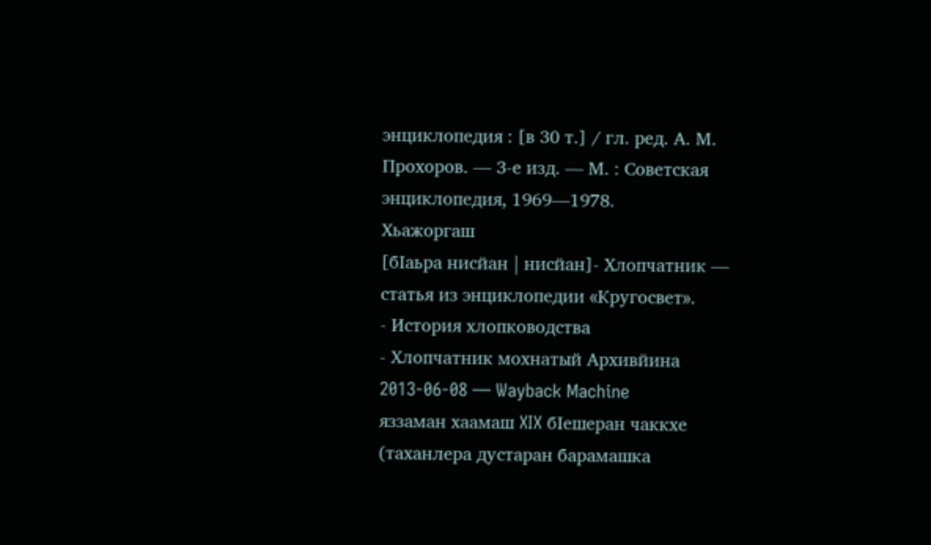энциклопедия : [в 30 т.] / гл. ред. А. М. Прохоров. — 3-е изд. — М. : Советская энциклопедия, 1969—1978.
Хьажоргаш
[бӀаьра нисйан | нисйан]- Хлопчатник — статья из энциклопедии «Кругосвет».
- История хлопководства
- Хлопчатник мохнатый Архивйина 2013-06-08 — Wayback Machine
яззаман хаамаш XIX бӀешеран чаккхе (таханлера дустаран барамашка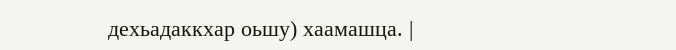дехьадаккхар оьшу) хаамашца. |